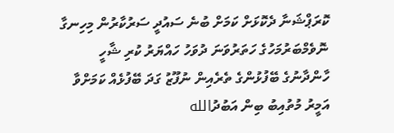ކޮރަޕްޝަނާ ދެކޮޅަށް ކަމަށް ބުނެ ސައުދީ ސަރުކާރުން މިހިނގާ ނޮވެމްބަރުމަހުގެ ހަތަރުވަނަ ދުވަހު ހައްޔަރު ކުރި ޝާހީ ހާންދާނުގެ ބޭފުޅުންގެ ތެރެއިން ނުފޫޒު ގަދަ ބޭފުޅެއް ކަމަށްވާ އަމީރު މުތުއިބު ބިން އަބުދުالله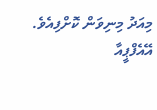މިއަދު މިނިވަން ކޮށްފިއެވެ.
އޭއެފްޕީއާ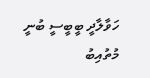ހަވާލާދީ ބީބީސީ ބުނީ މުތުއިބު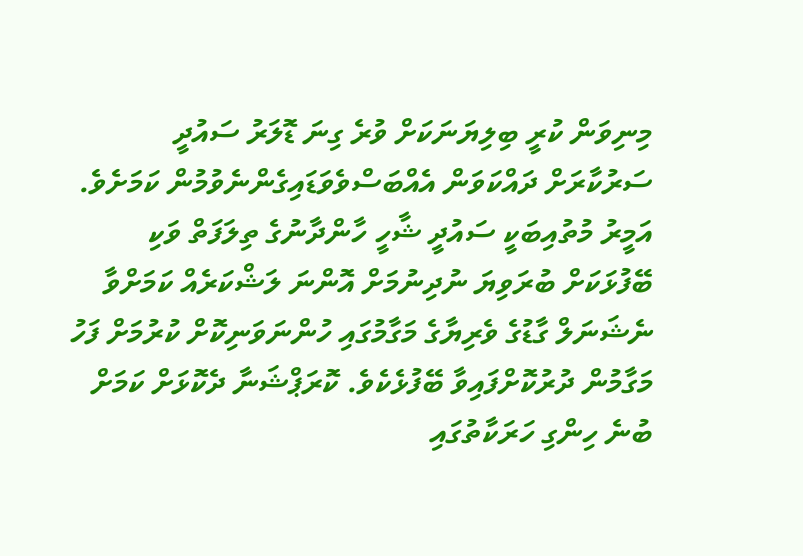މިނިވަން ކުރީ ބިލިޔަނަކަށް ވުރެ ގިނަ ޑޮލަރު ސައުދީ ސަރުކާރަށް ދައްކަވަން އެއްބަސްވެވަޑައިގެންނެވުމުން ކަމަށެވެ.
އަމީރު މުތުއިބަކީ ސައުދީ ޝާހީ ހާންދާނުގެ ތިލަފަތް ވަކި ބޭފުޅަކަށް ބުރަވިޔަ ނުދިނުމަށް އޮންނަ ލަޝްކަރެއް ކަމަށްވާ ނެޝަނަލް ގާޑުގެ ވެރިޔާގެ މަގާމުގައި ހުންނަވަނިކޮށް ކުރުމަށް ފަހު މަގާމުން ދުރުކޮށްފައިވާ ބޭފުޅެކެވެ. ކޮރަޕްޝަނާ ދެކޮޅަށް ކަމަށް ބުނެ ހިންގި ހަރަކާތުގައި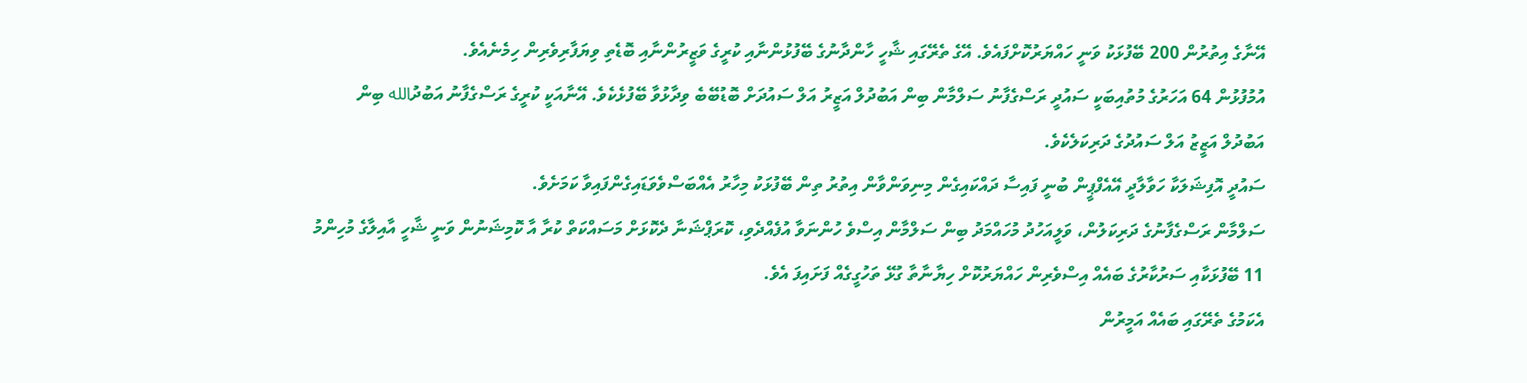އޭނާގެ އިތުރުން 200 ބޭފުޅަކު ވަނީ ހައްޔަރުކޮށްފައެވެ. އޭގެ ތެރޭގައި ޝާހީ ހާންދާނުގެ ބޭފުޅުންނާއި ކުރީގެ ވަޒީރުންނާއި ބޮޑެތި ވިޔަފާރިވެރިން ހިމެނެއެވެ.
އުމުފުޅުން 64 އަހަރުގެ މުތުއިބަކީ ސައުދީ ރަސްގެފާނު ސަލްމާން ބިން އަބުދުލް އަޒީރު އަލް ސައުދަށް ބޮޑުބޭބެ ވިދާޅުވާ ބޭފުޅެކެވެ. އޭނާއަކީ ކުރީގެ ރަސްގެފާނު އަބުދުالله ބިން އަބުދުލް އަޒީޒު އަލް ސައުދުގެ ދަރިކަލެކެވެ.
ސައުދީ އޮފިޝަލަކާ ހަވާލާދީ އޭއެފްޕީން ބުނީ ފައިސާ ދައްކައިގެން މިނިވަންވާން އިތުރު ތިން ބޭފުޅަކު މިހާރު އެއްބަސްވެވަޑައިގެންފައިވާ ކަމަށެވެ.
ސަލްމާން ރަސްގެފާނުގެ ދަރިކަލުން، ވަލީއަހުދު މުހައްމަދު ބިން ސަލްމާން އިސްވެ ހުންނަވާ އުފެއްދެވި، ކޮރަޕްޝަނާ ދެކޮޅަށް މަސައްކަތް ކުރާ އާ ކޮމިޝަނުން ވަނީ ޝާހީ އާއިލާގެ މުހިންމު 11 ބޭފުޅަކާއި ސަރުކާރުގެ ބައެއް އިސްވެރިން ހައްޔަރުކޮށް ހިޔާނާތާ ގުޅޭ ތަހުގީގެއް ފަށައިފަ އެވެ.
އެކަމުގެ ތެރޭގައި ބައެއް އަމީރުން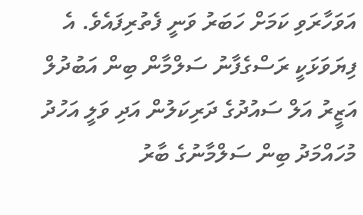އަވަހާރަވި ކަމަށް ހަބަރު ވަނީ ފެތުރިފައެވެ. އެ ފިޔަވަޅަކީ ރަސްގެފާނު ސަލްމާން ބިން އަބުދުލް އަޒީރު އަލް ސައުދުގެ ދަރިކަލުން އަދި ވަލީ އަހުދު މުހައްމަދު ބިން ސަލްމާނުގެ ބާރު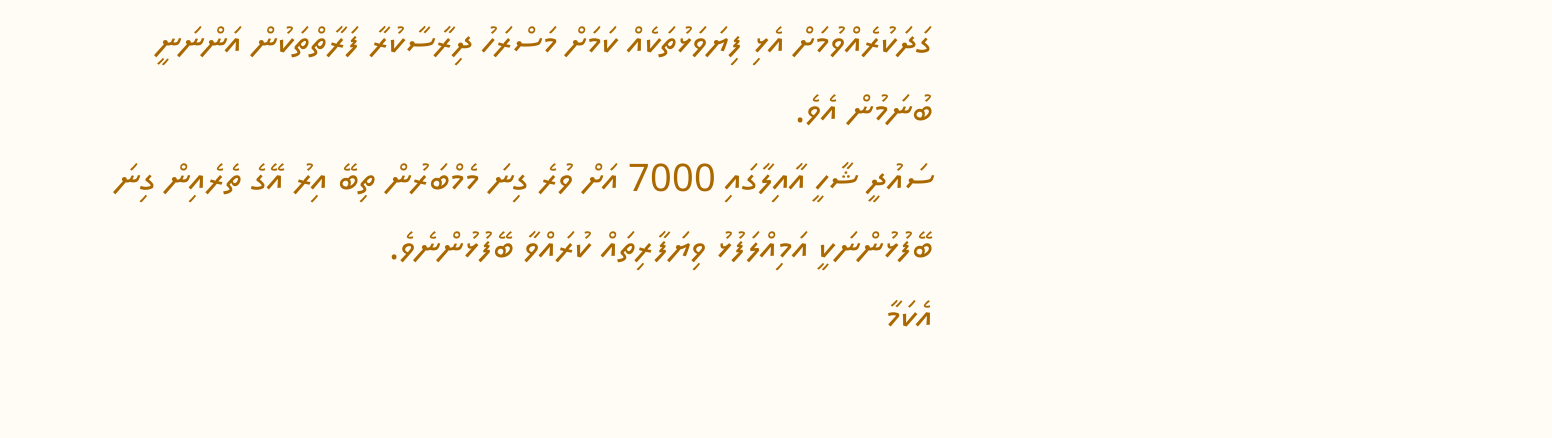ގަދަކުރެއްވުމަށް އެޅި ފިޔަވަޅުތަކެއް ކަމަށް މަސްރަހު ދިރާސާކުރާ ފަރާތްތަކުން އަންނަނީ ބުނަމުން އެވެ.
ސައުދީ ޝާހީ އާއިލާގައި 7000 އަށް ވުރެ ގިނަ މެމްބަރުން ތިބޭ އިރު އޭގެ ތެރެއިން ގިނަ ބޭފުޅުންނަކީ އަމިއްލަފުޅު ވިޔަފާރިތައް ކުރައްވާ ބޭފުޅުންނެވެ.
އެކަމާ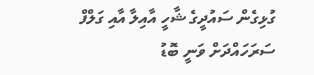ގުޅިގެން ސައުދީގެ ޝާހީ އާއިލާ އާއި ގަލްފް ސަރަހައްދަށް ވަނީ ބޮޑު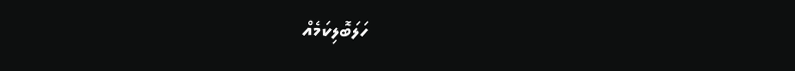ހަލަބޮލިކަމެއް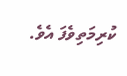ކުރިމަތިވެފަ އެވެ.